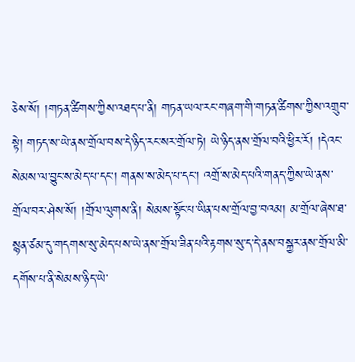ཅེས་སོ། །གཏན་ཚིགས་ཀྱིས་འཐད་པ་ནི། གཏན་ཡལ་རང་གཞག་གི་གཏན་ཚིགས་ཀྱིས་འགྲུབ་སྟེ། གཏད་ས་ཡེ་ནས་གྲོལ་བས་དེ་ཉིད་རང་སར་གྲོལ་ཏེ། ཡེ་ཉིད་ནས་གྲོལ་བའི་ཕྱིར་རོ། །དེའང་སེམས་ལ་བྱུང་ས་མེད་པ་དང་། གནས་ས་མེད་པ་དང་། འགྲོ་ས་མེད་པའི་གནད་ཀྱིས་ཡེ་ནས་གྲོལ་བར་ཤེས་སོ། །གྲོལ་ལུགས་ནི། སེམས་སྟོང་པ་ཡིན་པས་གྲོལ་བྱ་བའམ། མ་གྲོལ་ཞེས་ཐ་སྙན་ཙམ་དུ་གདགས་སུ་མེད་པས་ཡེ་ནས་གྲོལ་ཟིན་པའི་རྟགས་སུ་ད་དེ་ནས་བསྐྱར་ནས་གྲོལ་མི་དགོས་པ་ནི་སེམས་ཉིད་ཡེ་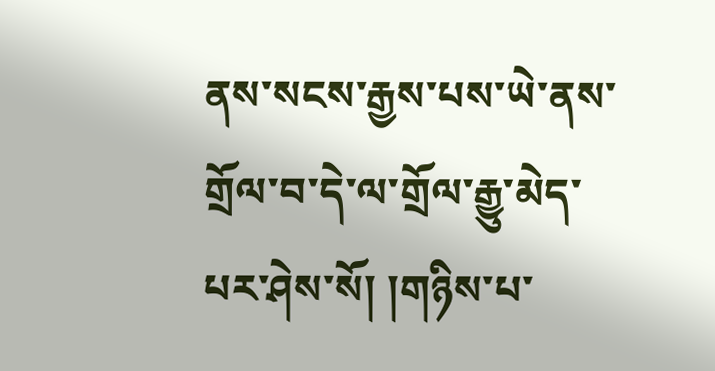ནས་སངས་རྒྱས་པས་ཡེ་ནས་གྲོལ་བ་དེ་ལ་གྲོལ་རྒྱུ་མེད་པར་ཤེས་སོ། །གཉིས་པ་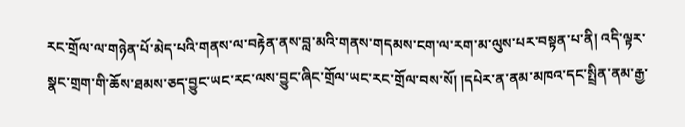རང་གྲོལ་ལ་གཉེན་པོ་མེད་པའི་གནས་ལ་བརྟེན་ནས་བླ་མའི་གནས་གདམས་ངག་ལ་རག་མ་ལུས་པར་བསྟན་པ་ནི། འདི་ལྟར་སྣང་གྲག་གི་ཆོས་ཐམས་ཅད་བྱུང་ཡང་རང་ལས་བྱུང་ཞིང་གྲོལ་ཡང་རང་གྲོལ་བས་སོ། །དཔེར་ན་ནམ་མཁའ་དང་སྤྲིན་ནམ་རྒྱ་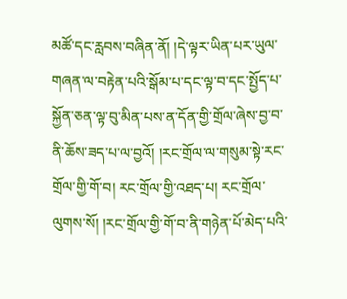མཚོ་དང་རླབས་བཞིན་ནོ། །དེ་ལྟར་ཡིན་པར་ཡུལ་གཞན་ལ་བརྟེན་པའི་སྒོམ་པ་དང་ལྟ་བ་དང་སྤྱོད་པ་སྐྱོན་ཅན་ལྟ་བུ་མིན་པས་ན་དོན་གྱི་གྲོལ་ཞེས་བྱ་བ་ནི་ཆོས་ཟད་པ་ལ་བྱའོ། །རང་གྲོལ་ལ་གསུམ་སྟེ་རང་གྲོལ་གྱི་གོ་བ། རང་གྲོལ་གྱི་འཐད་པ། རང་གྲོལ་ལུགས་སོ། །རང་གྲོལ་གྱི་གོ་བ་ནི་གཉེན་པོ་མེད་པའི་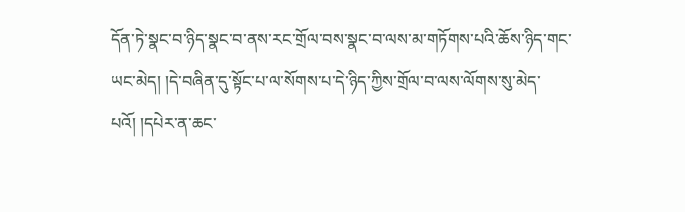དོན་ཏེ་སྣང་བ་ཉིད་སྣང་བ་ནས་རང་གྲོལ་བས་སྣང་བ་ལས་མ་གཏོགས་པའི་ཆོས་ཉིད་གང་ཡང་མེད། །དེ་བཞིན་དུ་སྟོང་པ་ལ་སོགས་པ་དེ་ཉིད་ཀྱིས་གྲོལ་བ་ལས་ལོགས་སུ་མེད་པའོ། །དཔེར་ན་ཆང་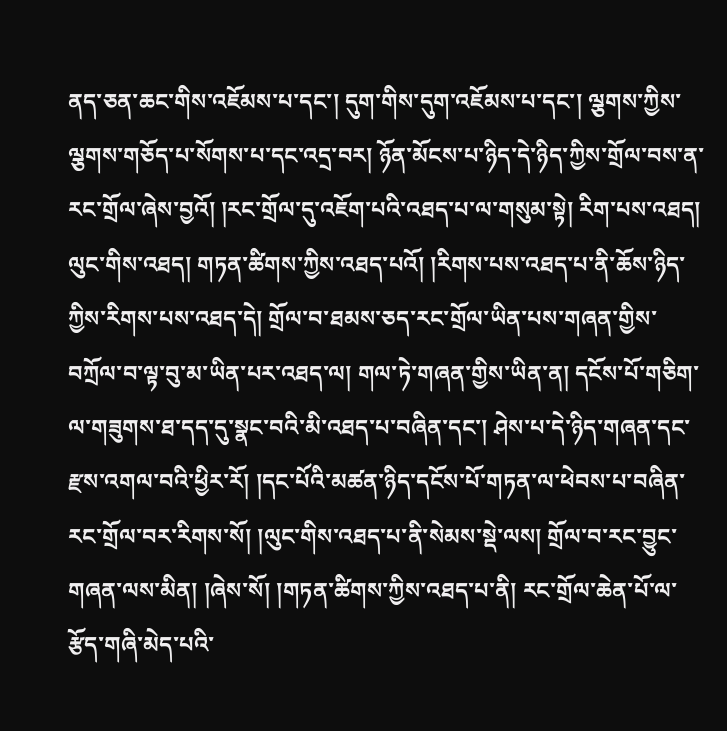ནད་ཅན་ཆང་གིས་འཇོམས་པ་དང་། དུག་གིས་དུག་འཇོམས་པ་དང་། ལྕགས་ཀྱིས་ལྕགས་གཅོད་པ་སོགས་པ་དང་འདྲ་བར། ཉོན་མོངས་པ་ཉིད་དེ་ཉིད་ཀྱིས་གྲོལ་བས་ན་རང་གྲོལ་ཞེས་བྱའོ། །རང་གྲོལ་དུ་འཇོག་པའི་འཐད་པ་ལ་གསུམ་སྟེ། རིག་པས་འཐད། ལུང་གིས་འཐད། གཏན་ཚིགས་ཀྱིས་འཐད་པའོ། །རིགས་པས་འཐད་པ་ནི་ཆོས་ཉིད་ཀྱིས་རིགས་པས་འཐད་དེ། གྲོལ་བ་ཐམས་ཅད་རང་གྲོལ་ཡིན་པས་གཞན་གྱིས་བཀྲོལ་བ་ལྟ་བུ་མ་ཡིན་པར་འཐད་ལ། གལ་ཏེ་གཞན་གྱིས་ཡིན་ན། དངོས་པོ་གཅིག་ལ་གཟུགས་ཐ་དད་དུ་སྣང་བའི་མི་འཐད་པ་བཞིན་དང་། ཤེས་པ་དེ་ཉིད་གཞན་དང་རྫས་འགལ་བའི་ཕྱིར་རོ། །དང་པོའི་མཚན་ཉིད་དངོས་པོ་གཏན་ལ་ཕེབས་པ་བཞིན་རང་གྲོལ་བར་རིགས་སོ། །ལུང་གིས་འཐད་པ་ནི་སེམས་སྡེ་ལས། གྲོལ་བ་རང་བྱུང་གཞན་ལས་མིན། །ཞེས་སོ། །གཏན་ཚིགས་ཀྱིས་འཐད་པ་ནི། རང་གྲོལ་ཆེན་པོ་ལ་རྩོད་གཞི་མེད་པའི་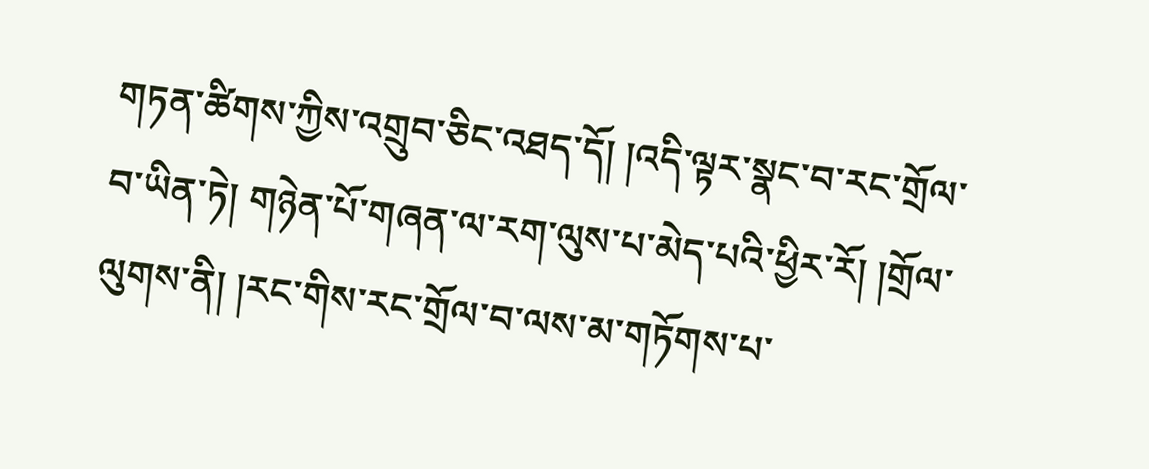གཏན་ཚིགས་ཀྱིས་འགྲུབ་ཅིང་འཐད་དོ། །འདི་ལྟར་སྣང་བ་རང་གྲོལ་བ་ཡིན་ཏེ། གཉེན་པོ་གཞན་ལ་རག་ལུས་པ་མེད་པའི་ཕྱིར་རོ། །གྲོལ་ལུགས་ནི། །རང་གིས་རང་གྲོལ་བ་ལས་མ་གཏོགས་པ་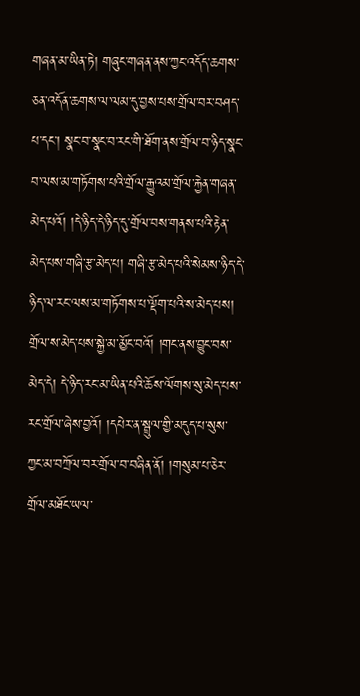གཞན་མ་ཡིན་ཏེ། གཞུང་གཞན་ནས་ཀྱང་འདོད་ཆགས་ཅན་འདོན་ཆགས་ལ་ལམ་དུ་བྱས་པས་གྲོལ་བར་བཤད་པ་དང་། སྣང་བ་སྣང་བ་རང་གི་ཐོག་ནས་གྲོལ་བ་ཉིད་སྣང་བ་ལས་མ་གཏོགས་པའི་གྲོལ་རྒྱུའམ་གྲོལ་རྐྱེན་གཞན་མེད་པའོ། །དེ་ཉིད་དེ་ཉིད་དུ་གྲོལ་བས་གནས་པའི་རྟེན་མེད་པས་གཞི་རྩ་མེད་པ། གཞི་རྩ་མེད་པའི་སེམས་ཉིད་དེ་ཉིད་ལ་རང་ལས་མ་གཏོགས་པ་ལྡོག་པའི་ས་མེད་པས། གྲོལ་ས་མེད་པས་སྐྱེ་མ་མྱོང་བའོ། །གང་ནས་བྱུང་བས་མེད་དེ། དེ་ཉིད་རང་མ་ཡིན་པའི་ཆོས་ལོགས་སུ་མེད་པས་རང་གྲོལ་ཞེས་བྱའོ། །དཔེར་ན་སྦྲུལ་གྱི་མདུད་པ་སུས་ཀྱང་མ་བཀྲོལ་བར་གྲོལ་བ་བཞིན་ནོ། །གསུམ་པ་ཅེར་གྲོལ་མཐོང་ཡལ་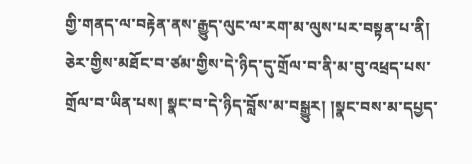གྱི་གནད་ལ་བརྟེན་ནས་རྒྱུད་ལུང་ལ་རག་མ་ལུས་པར་བསྟན་པ་ནི། ཅེར་གྱིས་མཐོང་བ་ཙམ་གྱིས་དེ་ཉིད་དུ་གྲོལ་བ་ནི་མ་བུ་འཕྲད་པས་གྲོལ་བ་ཡིན་པས། སྣང་བ་དེ་ཉིད་བློས་མ་བསྒྱུར། །སྣང་བས་མ་དཔྱད་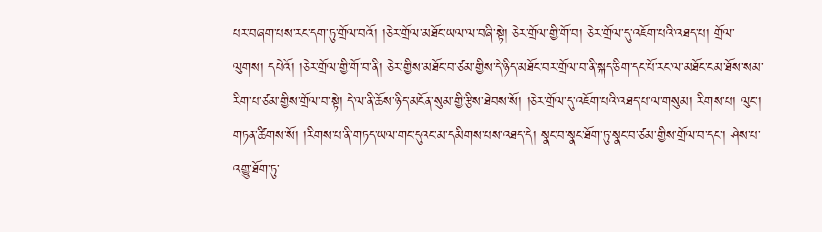པར་བཞག་པས་རང་དག་ཏུ་གྲོལ་བའོ། །ཅེར་གྲོལ་མཐོང་ཡལ་ལ་བཞི་སྟེ། ཅེར་གྲོལ་གྱི་གོ་བ། ཅེར་གྲོལ་དུ་འཇོག་པའི་འཐད་པ། གྲོལ་ལུགས། དཔེའོ། །ཅེར་གྲོལ་གྱི་གོ་བ་ནི། ཅེར་གྱིས་མཐོང་བ་ཙམ་གྱིས་དེ་ཉིད་མཐོང་བར་གྲོལ་བ་ནི་སྐད་ཅིག་དང་པོ་རང་ལ་མཐོང་ངམ་ཐོས་སམ་རིག་པ་ཙམ་གྱིས་གྲོལ་བ་སྟེ། དེ་ལ་ནི་ཆོས་ཉིད་མངོན་སུམ་གྱི་རྩིས་ཐེབས་སོ། །ཅེར་གྲོལ་དུ་འཇོག་པའི་འཐད་པ་ལ་གསུམ། རིགས་པ། ལུང་། གཏན་ཚིགས་སོ། །རིགས་པ་ནི་གཏད་ཡལ་གང་དུའང་མ་དམིགས་པས་འཐད་དེ། སྣང་བ་སྣང་ཐོག་ཏུ་སྣང་བ་ཙམ་གྱིས་གྲོལ་བ་དང་། ཤེས་པ་འགྱུ་ཐོག་ཏུ་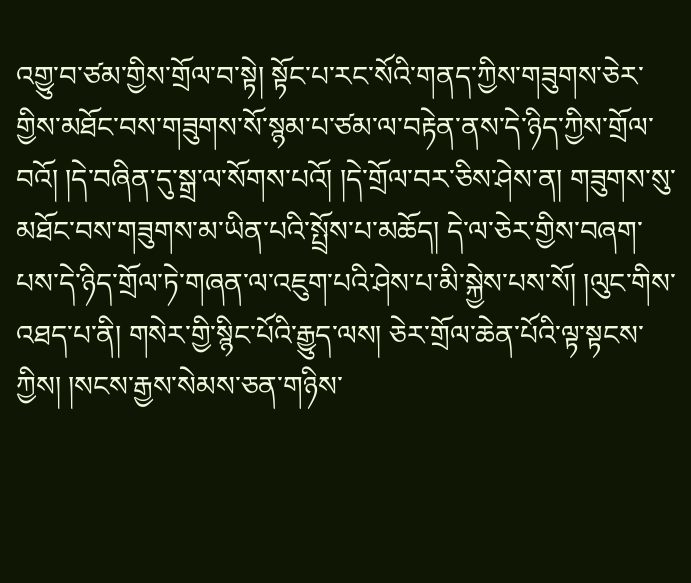འགྱུ་བ་ཙམ་གྱིས་གྲོལ་བ་སྟེ། སྟོང་པ་རང་སོའི་གནད་ཀྱིས་གཟུགས་ཅེར་གྱིས་མཐོང་བས་གཟུགས་སོ་སྙམ་པ་ཙམ་ལ་བརྟེན་ནས་དེ་ཉིད་ཀྱིས་གྲོལ་བའོ། །དེ་བཞིན་དུ་སྒྲ་ལ་སོགས་པའོ། །དེ་གྲོལ་བར་ཅིས་ཤེས་ན། གཟུགས་སུ་མཐོང་བས་གཟུགས་མ་ཡིན་པའི་སྤྲོས་པ་མཆོད། དེ་ལ་ཅེར་གྱིས་བཞག་པས་དེ་ཉིད་གྲོལ་ཏེ་གཞན་ལ་འཇུག་པའི་ཤེས་པ་མི་སྐྱེས་པས་སོ། །ལུང་གིས་འཐད་པ་ནི། གསེར་གྱི་སྙིང་པོའི་རྒྱུད་ལས། ཅེར་གྲོལ་ཆེན་པོའི་ལྟ་སྟངས་ཀྱིས། །སངས་རྒྱས་སེམས་ཅན་གཉིས་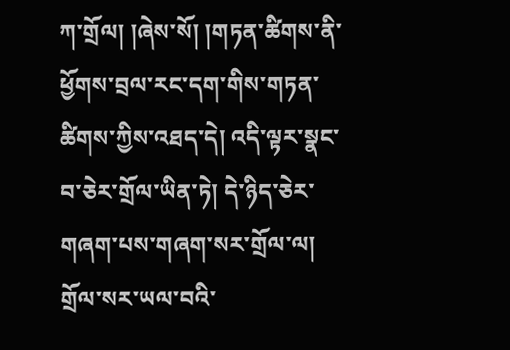ཀ་གྲོལ། །ཞེས་སོ། །གཏན་ཚིགས་ནི་ཕྱོགས་བྲལ་རང་དག་གིས་གཏན་ཚིགས་ཀྱིས་འཐད་དེ། འདི་ལྟར་སྣང་བ་ཅེར་གྲོལ་ཡིན་ཏེ། དེ་ཉིད་ཅེར་གཞག་པས་གཞག་སར་གྲོལ་ལ། གྲོལ་སར་ཡལ་བའི་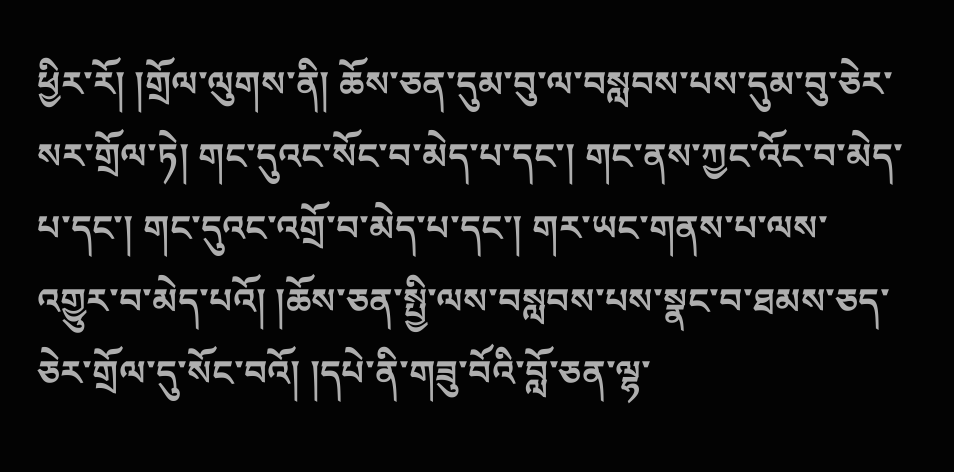ཕྱིར་རོ། །གྲོལ་ལུགས་ནི། ཆོས་ཅན་དུམ་བུ་ལ་བསླབས་པས་དུམ་བུ་ཅེར་སར་གྲོལ་ཏེ། གང་དུའང་སོང་བ་མེད་པ་དང་། གང་ནས་ཀྱང་འོང་བ་མེད་པ་དང་། གང་དུའང་འགྲོ་བ་མེད་པ་དང་། གར་ཡང་གནས་པ་ལས་འགྱུར་བ་མེད་པའོ། །ཆོས་ཅན་སྤྱི་ལས་བསླབས་པས་སྣང་བ་ཐམས་ཅད་ཅེར་གྲོལ་དུ་སོང་བའོ། །དཔེ་ནི་གཟུ་བོའི་བློ་ཅན་ལྷ་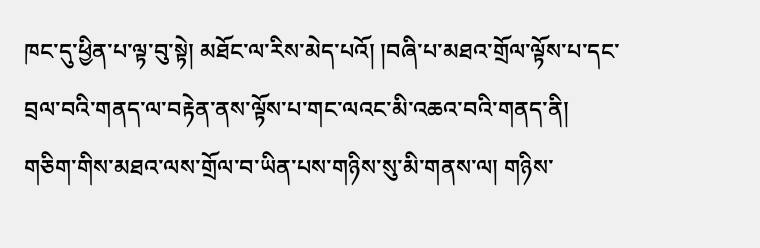ཁང་དུ་ཕྱིན་པ་ལྟ་བུ་སྟེ། མཐོང་ལ་རིས་མེད་པའོ། །བཞི་པ་མཐའ་གྲོལ་ལྟོས་པ་དང་བྲལ་བའི་གནད་ལ་བརྟེན་ནས་ལྟོས་པ་གང་ལའང་མི་འཆའ་བའི་གནད་ནི། གཅིག་གིས་མཐའ་ལས་གྲོལ་བ་ཡིན་པས་གཉིས་སུ་མི་གནས་ལ། གཉིས་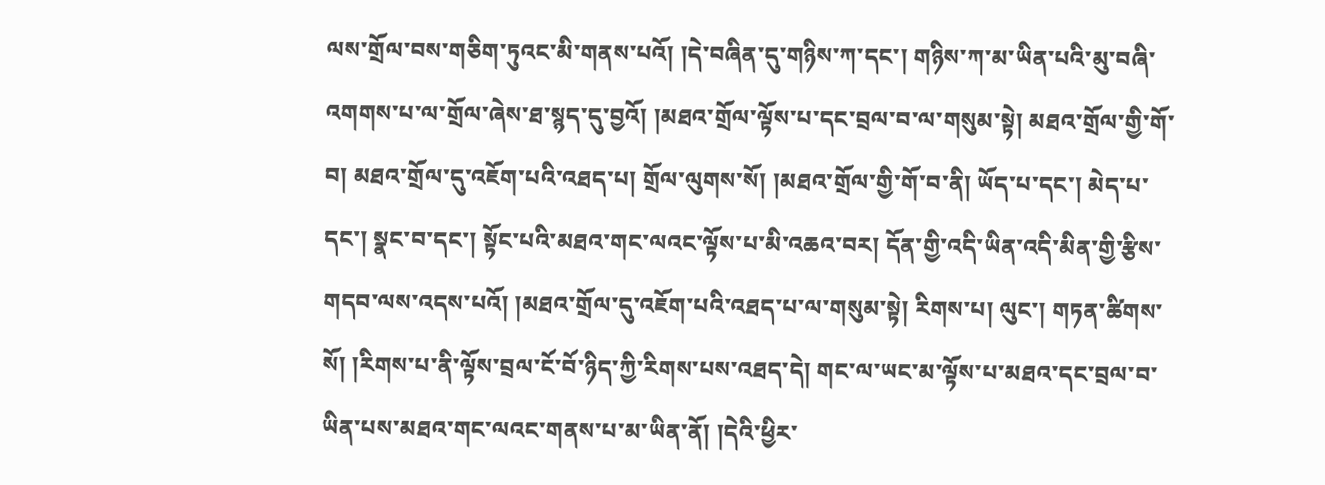ལས་གྲོལ་བས་གཅིག་ཏུའང་མི་གནས་པའོ། །དེ་བཞིན་དུ་གཉིས་ཀ་དང་། གཉིས་ཀ་མ་ཡིན་པའི་མུ་བཞི་འགགས་པ་ལ་གྲོལ་ཞེས་ཐ་སྙད་དུ་བྱའོ། །མཐའ་གྲོལ་ལྟོས་པ་དང་བྲལ་བ་ལ་གསུམ་སྟེ། མཐའ་གྲོལ་གྱི་གོ་བ། མཐའ་གྲོལ་དུ་འཇོག་པའི་འཐད་པ། གྲོལ་ལུགས་སོ། །མཐའ་གྲོལ་གྱི་གོ་བ་ནི། ཡོད་པ་དང་། མེད་པ་དང་། སྣང་བ་དང་། སྟོང་པའི་མཐའ་གང་ལའང་ལྟོས་པ་མི་འཆའ་བར། དོན་གྱི་འདི་ཡིན་འདི་མིན་གྱི་རྩིས་གདབ་ལས་འདས་པའོ། །མཐའ་གྲོལ་དུ་འཇོག་པའི་འཐད་པ་ལ་གསུམ་སྟེ། རིགས་པ། ལུང་། གཏན་ཚིགས་སོ། །རིགས་པ་ནི་ལྟོས་བྲལ་ངོ་བོ་ཉིད་ཀྱི་རིགས་པས་འཐད་དེ། གང་ལ་ཡང་མ་ལྟོས་པ་མཐའ་དང་བྲལ་བ་ཡིན་པས་མཐའ་གང་ལའང་གནས་པ་མ་ཡིན་ནོ། །དེའི་ཕྱིར་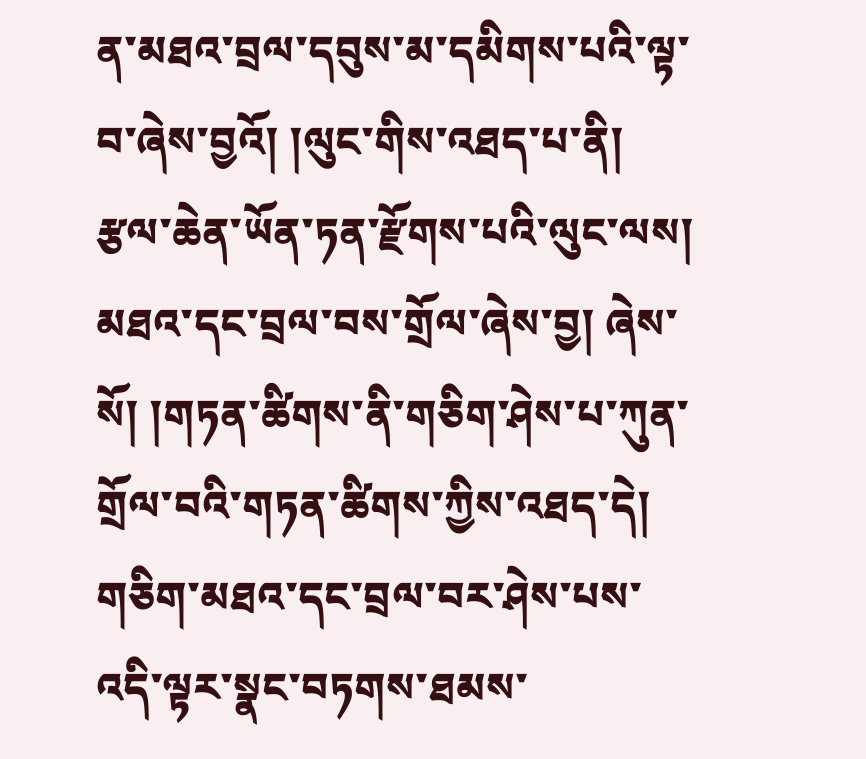ན་མཐའ་བྲལ་དབུས་མ་དམིགས་པའི་ལྟ་བ་ཞེས་བྱའོ། །ལུང་གིས་འཐད་པ་ནི། རྩལ་ཆེན་ཡོན་ཏན་རྫོགས་པའི་ལུང་ལས། མཐའ་དང་བྲལ་བས་གྲོལ་ཞེས་བྱ། ཞེས་སོ། །གཏན་ཚིགས་ནི་གཅིག་ཤེས་པ་ཀུན་གྲོལ་བའི་གཏན་ཚིགས་ཀྱིས་འཐད་དེ། གཅིག་མཐའ་དང་བྲལ་བར་ཤེས་པས་འདི་ལྟར་སྣང་བཏགས་ཐམས་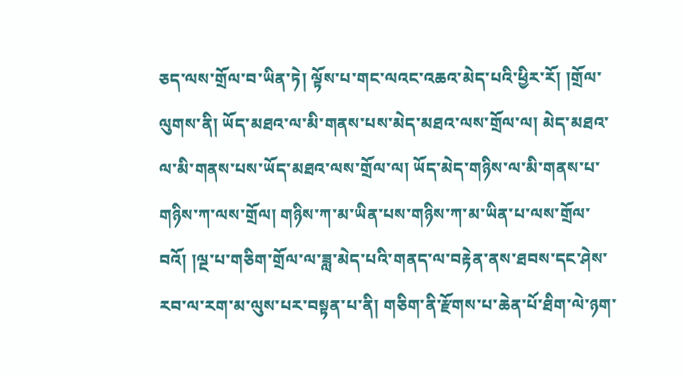ཅད་ལས་གྲོལ་བ་ཡིན་ཏེ། ལྟོས་པ་གང་ལའང་འཆའ་མེད་པའི་ཕྱིར་རོ། །གྲོལ་ལུགས་ནི། ཡོད་མཐའ་ལ་མི་གནས་པས་མེད་མཐའ་ལས་གྲོལ་ལ། མེད་མཐའ་ལ་མི་གནས་པས་ཡོད་མཐའ་ལས་གྲོལ་ལ། ཡོད་མེད་གཉིས་ལ་མི་གནས་པ་གཉིས་ཀ་ལས་གྲོལ། གཉིས་ཀ་མ་ཡིན་པས་གཉིས་ཀ་མ་ཡིན་པ་ལས་གྲོལ་བའོ། །ལྔ་པ་གཅིག་གྲོལ་ལ་ཟླ་མེད་པའི་གནད་ལ་བརྟེན་ནས་ཐབས་དང་ཤེས་རབ་ལ་རག་མ་ལུས་པར་བསྟན་པ་ནི། གཅིག་ནི་རྫོགས་པ་ཆེན་པོ་ཐིག་ལེ་ཉག་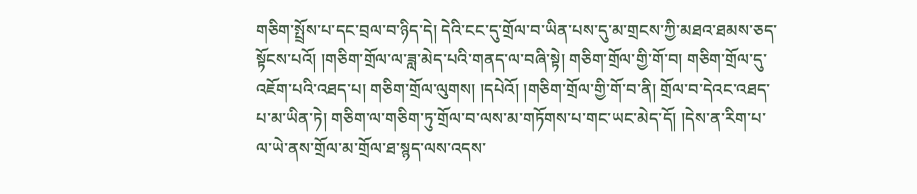གཅིག་སྤྲོས་པ་དང་བྲལ་བ་ཉིད་དེ། དེའི་ངང་དུ་གྲོལ་བ་ཡིན་པས་དུ་མ་གྲངས་ཀྱི་མཐའ་ཐམས་ཅད་སྟོངས་པའོ། །གཅིག་གྲོལ་ལ་ཟླ་མེད་པའི་གནད་ལ་བཞི་སྟེ། གཅིག་གྲོལ་གྱི་གོ་བ། གཅིག་གྲོལ་དུ་འཇོག་པའི་འཐད་པ། གཅིག་གྲོལ་ལུགས། །དཔེའོ། །གཅིག་གྲོལ་གྱི་གོ་བ་ནི། གྲོལ་བ་དེའང་འཐད་པ་མ་ཡིན་ཏེ། གཅིག་ལ་གཅིག་ཏུ་གྲོལ་བ་ལས་མ་གཏོགས་པ་གང་ཡང་མེད་དོ། །དེས་ན་རིག་པ་ལ་ཡེ་ནས་གྲོལ་མ་གྲོལ་ཐ་སྙད་ལས་འདས་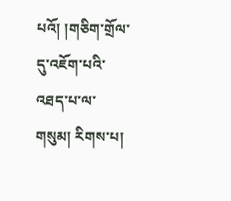པའོ། །གཅིག་གྲོལ་དུ་འཇོག་པའི་འཐད་པ་ལ་གསུམ། རིགས་པ།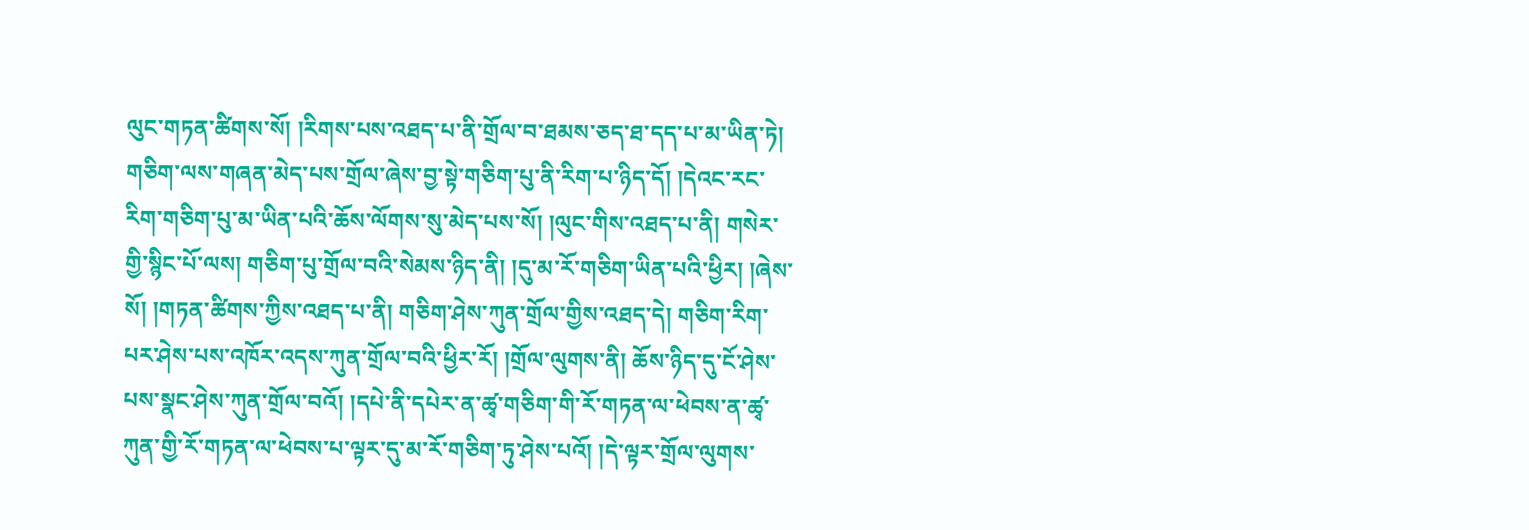ལུང་གཏན་ཚིགས་སོ། །རིགས་པས་འཐད་པ་ནི་གྲོལ་བ་ཐམས་ཅད་ཐ་དད་པ་མ་ཡིན་ཏེ། གཅིག་ལས་གཞན་མེད་པས་གྲོལ་ཞེས་བྱ་སྟེ་གཅིག་པུ་ནི་རིག་པ་ཉིད་དོ། །དེའང་རང་རིག་གཅིག་པུ་མ་ཡིན་པའི་ཆོས་ལོགས་སུ་མེད་པས་སོ། །ལུང་གིས་འཐད་པ་ནི། གསེར་གྱི་སྙིང་པོ་ལས། གཅིག་པུ་གྲོལ་བའི་སེམས་ཉིད་ནི། །དུ་མ་རོ་གཅིག་ཡིན་པའི་ཕྱིར། །ཞེས་སོ། །གཏན་ཚིགས་ཀྱིས་འཐད་པ་ནི། གཅིག་ཤེས་ཀུན་གྲོལ་གྱིས་འཐད་དེ། གཅིག་རིག་པར་ཤེས་པས་འཁོར་འདས་ཀུན་གྲོལ་བའི་ཕྱིར་རོ། །གྲོལ་ལུགས་ནི། ཆོས་ཉིད་དུ་ངོ་ཤེས་པས་སྣང་ཤེས་ཀུན་གྲོལ་བའོ། །དཔེ་ནི་དཔེར་ན་ཚྭ་གཅིག་གི་རོ་གཏན་ལ་ཕེབས་ན་ཚྭ་ཀུན་གྱི་རོ་གཏན་ལ་ཕེབས་པ་ལྟར་དུ་མ་རོ་གཅིག་ཏུ་ཤེས་པའོ། །དེ་ལྟར་གྲོལ་ལུགས་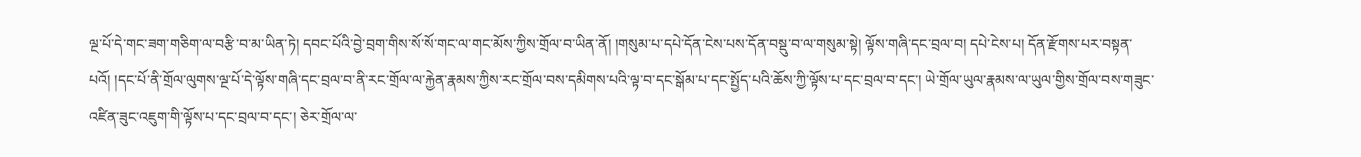ལྔ་པོ་དེ་གང་ཟག་གཅིག་ལ་བརྩི་བ་མ་ཡིན་ཏེ། དབང་པོའི་བྱེ་བྲག་གིས་སོ་སོ་གང་ལ་གང་མོས་ཀྱིས་གྲོལ་བ་ཡིན་ནོ། །གསུམ་པ་དཔེ་དོན་ངེས་པས་དོན་བསྡུ་བ་ལ་གསུམ་སྟེ། ལྟོས་གཞི་དང་བྲལ་བ། དཔེ་ངེས་པ། དོན་རྫོགས་པར་བསྟན་པའོ། །དང་པོ་ནི་གྲོལ་ལུགས་ལྔ་པོ་དེ་ལྟོས་གཞི་དང་བྲལ་བ་ནི་རང་གྲོལ་ལ་རྐྱེན་རྣམས་ཀྱིས་རང་གྲོལ་བས་དམིགས་པའི་ལྟ་བ་དང་སྒོམ་པ་དང་སྤྱོད་པའི་ཆོས་ཀྱི་ལྟོས་པ་དང་བྲལ་བ་དང་། ཡེ་གྲོལ་ཡུལ་རྣམས་ལ་ཡུལ་གྱིས་གྲོལ་བས་གཟུང་འཛིན་ཟུང་འཇུག་གི་ལྟོས་པ་དང་བྲལ་བ་དང་། ཅེར་གྲོལ་ལ་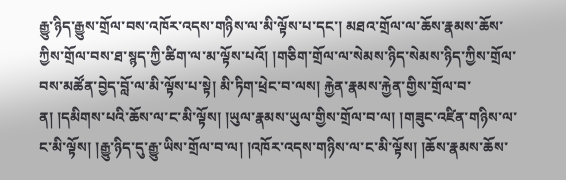རྒྱུ་ཉིད་རྒྱུས་གྲོལ་བས་འཁོར་འདས་གཉིས་ལ་མི་ལྟོས་པ་དང་། མཐའ་གྲོལ་ལ་ཆོས་རྣམས་ཆོས་ཀྱིས་གྲོལ་བས་ཐ་སྙད་ཀྱི་ཚིག་ལ་མ་ལྟོས་པའོ། །གཅིག་གྲོལ་ལ་སེམས་ཉིད་སེམས་ཉིད་ཀྱིས་གྲོལ་བས་མཚོན་བྱེད་བློ་ལ་མི་ལྟོས་པ་སྟེ། མི་ཏིག་ཕྲེང་བ་ལས། རྐྱེན་རྣམས་རྐྱེན་གྱིས་གྲོལ་བ་ན། །དམིགས་པའི་ཆོས་ལ་ང་མི་ལྟོས། །ཡུལ་རྣམས་ཡུལ་གྱིས་གྲོལ་བ་ལ། །གཟུང་འཛིན་གཉིས་ལ་ང་མི་ལྟོས། །རྒྱུ་ཉིད་དུ་རྒྱུ་ཡིས་གྲོལ་བ་ལ། །འཁོར་འདས་གཉིས་ལ་ང་མི་ལྟོས། །ཆོས་རྣམས་ཆོས་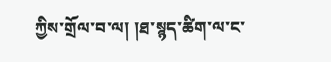ཀྱིས་གྲོལ་བ་ལ། །ཐ་སྙད་ཚིག་ལ་ང་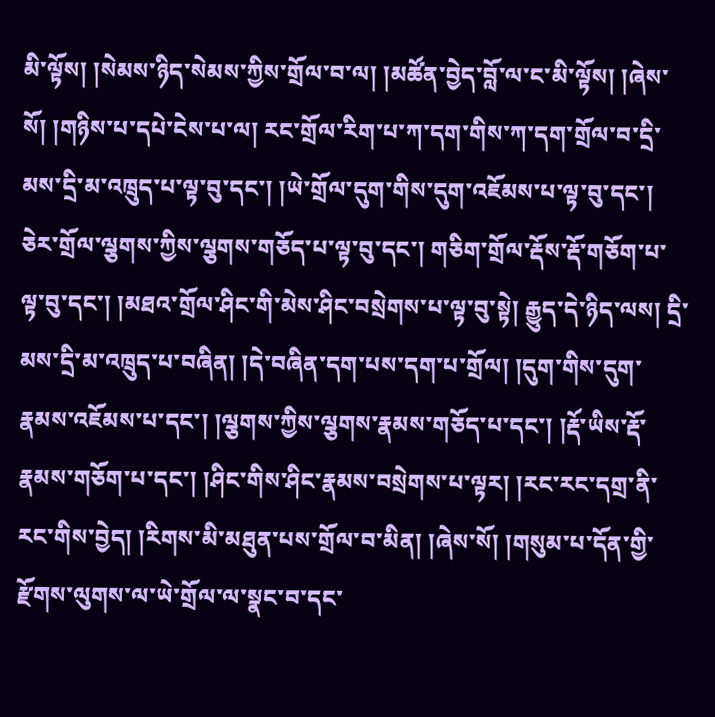མི་ལྟོས། །སེམས་ཉིད་སེམས་ཀྱིས་གྲོལ་བ་ལ། །མཚོན་བྱེད་བློ་ལ་ང་མི་ལྟོས། །ཞེས་སོ། །གཉིས་པ་དཔེ་ངེས་པ་ལ། རང་གྲོལ་རིག་པ་ཀ་དག་གིས་ཀ་དག་གྲོལ་བ་དྲི་མས་དྲི་མ་འཁྲུད་པ་ལྟ་བུ་དང་། །ཡེ་གྲོལ་དུག་གིས་དུག་འཇོམས་པ་ལྟ་བུ་དང་། ཅེར་གྲོལ་ལྕགས་ཀྱིས་ལྕགས་གཅོད་པ་ལྟ་བུ་དང་། གཅིག་གྲོལ་རྡོས་རྡོ་གཅོག་པ་ལྟ་བུ་དང་། །མཐའ་གྲོལ་ཤིང་གི་མེས་ཤིང་བསྲེགས་པ་ལྟ་བུ་སྟེ། རྒྱུད་དེ་ཉིད་ལས། དྲི་མས་དྲི་མ་འཁྲུད་པ་བཞིན། །དེ་བཞིན་དག་པས་དག་པ་གྲོལ། །དུག་གིས་དུག་རྣམས་འཇོམས་པ་དང་། །ལྕགས་ཀྱིས་ལྕགས་རྣམས་གཅོད་པ་དང་། །རྡོ་ཡིས་རྡོ་རྣམས་གཅོག་པ་དང་། །ཤིང་གིས་ཤིང་རྣམས་བསྲེགས་པ་ལྟར། །རང་རང་དགྲ་ནི་རང་གིས་བྱེད། །རིགས་མི་མཐུན་པས་གྲོལ་བ་མིན། །ཞེས་སོ། །གསུམ་པ་དོན་གྱི་རྫོགས་ལུགས་ལ་ཡེ་གྲོལ་ལ་སྣང་བ་དང་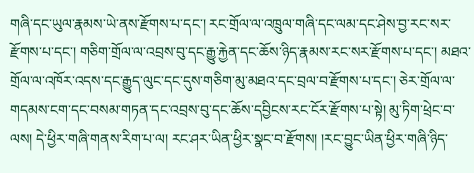གཞི་དང་ཡུལ་རྣམས་ཡེ་ནས་རྫོགས་པ་དང་། རང་གྲོལ་ལ་འཁྲུལ་གཞི་དང་ལམ་དང་ཤེས་བྱ་རང་སར་རྫོགས་པ་དང་། གཅིག་གྲོལ་ལ་འབྲས་བུ་དང་རྒྱུ་རྐྱེན་དང་ཆོས་ཉིད་རྣམས་རང་སར་རྫོགས་པ་དང་། མཐའ་གྲོལ་ལ་འཁོར་འདས་དང་རྒྱུད་ལུང་དང་དུས་གཅིག་མུ་མཐའ་དང་བྲལ་བ་རྫོགས་པ་དང་། ཅེར་གྲོལ་ལ་གདམས་ངག་དང་བསམ་གཏན་དང་འབྲས་བུ་དང་ཆོས་དབྱིངས་རང་ངོར་རྫོགས་པ་སྟེ། མུ་ཏིག་ཕྲེང་བ་ལས། དེ་ཕྱིར་གཞི་གནས་རིག་པ་ལ། རང་ཤར་ཡིན་ཕྱིར་སྣང་བ་རྫོགས། །རང་བྱུང་ཡིན་ཕྱིར་གཞི་ཉིད་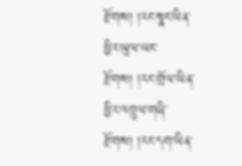རྫོགས། །རང་སྣང་ཡིན་ཕྱིར་ཡུལ་ཡང་རྫོགས། །རང་གྲོལ་ཡིན་ཕྱིར་འཁྲུལ་གཞི་རྫོགས། །རང་དག་ཡིན་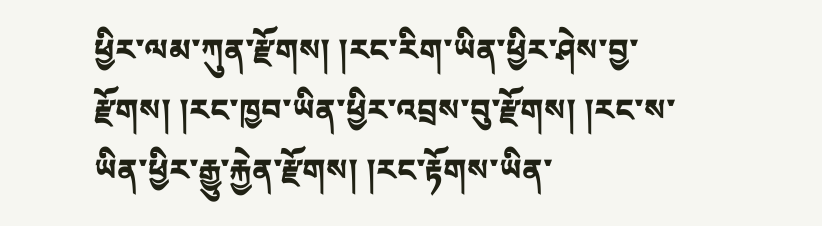ཕྱིར་ལམ་ཀུན་རྫོགས། །རང་རིག་ཡིན་ཕྱིར་ཤེས་བྱ་རྫོགས། །རང་ཁྱབ་ཡིན་ཕྱིར་འབྲས་བུ་རྫོགས། །རང་ས་ཡིན་ཕྱིར་རྒྱུ་རྐྱེན་རྫོགས། །རང་རྟོགས་ཡིན་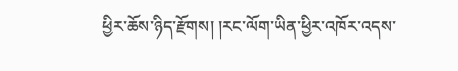ཕྱིར་ཆོས་ཉིད་རྫོགས། །རང་ལོག་ཡིན་ཕྱིར་འཁོར་འདས་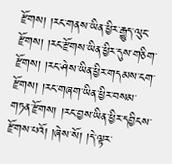རྫོགས། །རང་གནས་ཡིན་ཕྱིར་རྒྱུད་ལུང་རྫོགས། །རང་རྫོགས་ཡིན་ཕྱིར་དུས་གཅིག་རྫོགས། །རང་ཤེས་ཡིན་ཕྱིར་གདམས་ངག་རྫོགས། །རང་གཞག་ཡིན་ཕྱིར་བསམ་གཏན་རྫོགས། །རང་བྱས་ཡིན་ཕྱིར་དབྱིངས་རྫོགས་པའོ། །ཞེས་སོ། །དེ་ལྟར་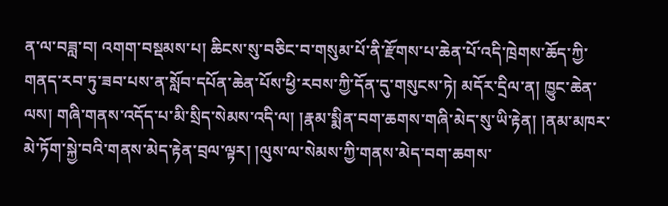ན་ལ་བཟླ་བ། འགག་བསྡམས་པ། ཆིངས་སུ་བཅིང་བ་གསུམ་པོ་ནི་རྫོགས་པ་ཆེན་པོ་འདི་ཁྲེགས་ཆོད་ཀྱི་གནད་རབ་ཏུ་ཟབ་པས་ན་སློབ་དཔོན་ཆེན་པོས་ཕྱི་རབས་ཀྱི་དོན་དུ་གསུངས་ཏེ། མདོར་དྲིལ་ན། ཁྱུང་ཆེན་ལས། གཞི་གནས་འདོད་པ་མི་སྲིད་སེམས་འདི་ལ། །རྣམ་སྨིན་བག་ཆགས་གཞི་མེད་སུ་ཡི་རྟེན། །ནམ་མཁར་མེ་ཏོག་སྐྱེ་བའི་གནས་མེད་རྟེན་བྲལ་ལྟར། །ལུས་ལ་སེམས་ཀྱི་གནས་མེད་བག་ཆགས་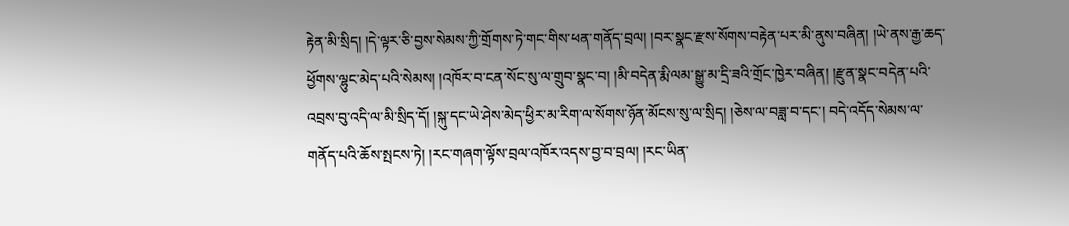རྟེན་མི་སྲིད། །དེ་ལྟར་ཅི་བྱས་སེམས་ཀྱི་གྲོགས་ཏེ་གང་གིས་ཕན་གནོད་བྲལ། །བར་སྣང་རྫས་སོགས་བརྟེན་པར་མི་ནུས་བཞིན། །ཡེ་ནས་རྒྱ་ཆད་ཕྱོགས་ལྷུང་མེད་པའི་སེམས། །འཁོར་བ་ངན་སོང་སུ་ལ་གྲུབ་སྣང་བ། །མི་བདེན་རྨི་ལམ་སྒྱུ་མ་དྲི་ཟའི་གྲོང་ཁྱེར་བཞིན། །རྫུན་སྣང་བདེན་པའི་འབྲས་བུ་འདི་ལ་མི་སྲིད་དོ། །སྐུ་དང་ཡེ་ཤེས་མེད་ཕྱིར་མ་རིག་ལ་སོགས་ཉོན་མོངས་སུ་ལ་སྲིད། །ཅེས་ལ་བཟླ་བ་དང་། བདེ་འདོད་སེམས་ལ་གནོད་པའི་ཆོས་སྤངས་ཏེ། །རང་གཞག་ལྟོས་བྲལ་འཁོར་འདས་བྱ་བ་བྲལ། །རང་ཡིན་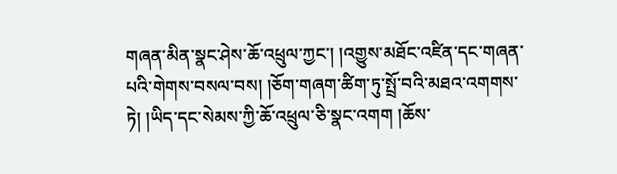གཞན་མིན་སྣང་ཤེས་ཆོ་འཕྲུལ་ཀྱང་། །འགྱུས་མཐོང་འཛིན་དང་གཞན་པའི་གེགས་བསལ་བས། །ཅོག་གཞག་ཚིག་ཏུ་སྤྲོ་བའི་མཐའ་འགགས་ཏེ། །ཡིད་དང་སེམས་ཀྱི་ཆོ་འཕྲུལ་ཅི་སྣང་འགག །ཆོས་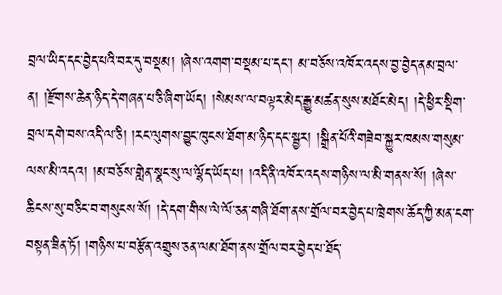བྲལ་ཡིད་དང་བྱེད་པའི་བར་དུ་བསྡམ། །ཞེས་འགག་བསྡམ་པ་དང་། མ་བཅོས་འཁོར་འདས་བྱ་བྱེད་ནམ་བྲལ་ན། །རྫོགས་ཆེན་ཉིད་དེ་གཞན་པ་ཅི་ཞིག་ཡོད། །སེམས་ལ་བལྟར་མེད་རྒྱུ་མཚན་སུས་མཐོང་མེད། །དེ་ཕྱིར་སྡིག་བྲལ་དགེ་བས་འདི་ལ་ཅི། །རང་ལུགས་བྱུང་ཁུངས་ཐོག་མ་ཉིད་དང་སྦྱར། །སྒྲིན་པོའི་གཟེབ་སྐྱུར་ཁམས་གསུམ་ལས་མི་འདའ། །མ་བཅོས་གླེན་སྣང་སུ་ལ་ལྷོད་ཡོད་པ། །འདི་ནི་འཁོར་འདས་གཉིས་ལ་མི་གནས་སོ། །ཞེས་ཆིངས་སུ་བཅིང་བ་གསུངས་སོ། །དེ་དག་གིས་ལེ་ལོ་ཅན་གཞི་ཐོག་ནས་གྲོལ་བར་བྱེད་པ་ཁྲེགས་ཆོད་ཀྱི་མན་ངག་བསྟན་ཟིན་ཏོ། །གཉིས་པ་བརྩོན་འགྲུས་ཅན་ལམ་ཐོག་ནས་གྲོལ་བར་བྱེད་པ་ཐོད་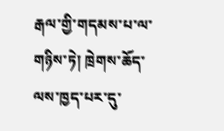རྒལ་གྱི་གདམས་པ་ལ་གཉིས་ཏེ། ཁྲེགས་ཆོད་ལས་ཁྱད་པར་དུ་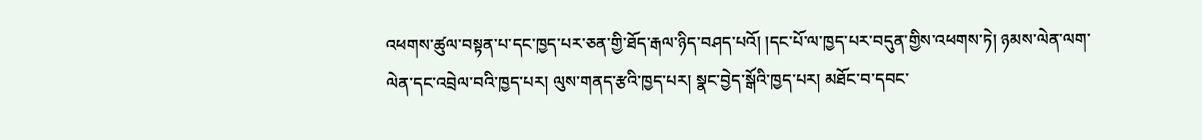འཕགས་ཚུལ་བསྟན་པ་དང་ཁྱད་པར་ཅན་གྱི་ཐོད་རྒལ་ཉིད་བཤད་པའོ། །དང་པོ་ལ་ཁྱད་པར་བདུན་གྱིས་འཕགས་ཏེ། ཉམས་ལེན་ལག་ལེན་དང་འབྲེལ་བའི་ཁྱད་པར། ལུས་གནད་རྩའི་ཁྱད་པར། སྣང་བྱེད་སྒོའི་ཁྱད་པར། མཐོང་བ་དབང་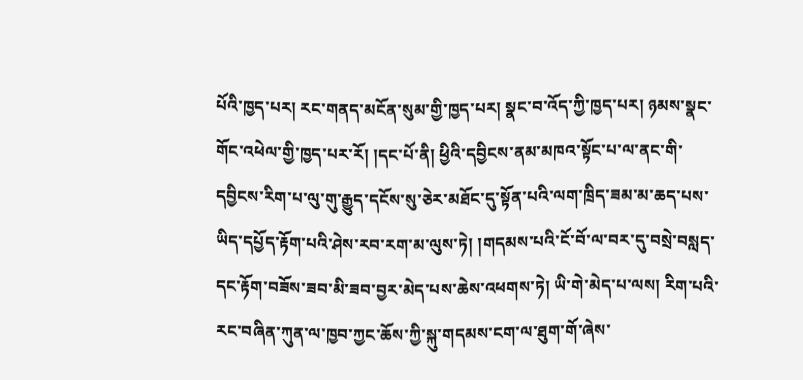པོའི་ཁྱད་པར། རང་གནད་མངོན་སུམ་གྱི་ཁྱད་པར། སྣང་བ་འོད་ཀྱི་ཁྱད་པར། ཉམས་སྣང་གོང་འཕེལ་གྱི་ཁྱད་པར་རོ། །དང་པོ་ནི། ཕྱིའི་དབྱིངས་ནམ་མཁའ་སྟོང་པ་ལ་ནང་གི་དབྱིངས་རིག་པ་ལུ་གུ་རྒྱུད་དངོས་སུ་ཅེར་མཐོང་དུ་སྟོན་པའི་ལག་ཁྲིད་ཟམ་མ་ཆད་པས་ཡིད་དཔྱོད་རྟོག་པའི་ཤེས་རབ་རག་མ་ལུས་ཏེ། །གདམས་པའི་ངོ་བོ་ལ་བར་དུ་བསྲེ་བསླད་དང་རྟོག་བཟོས་ཟབ་མི་ཟབ་བྱར་མེད་པས་ཆེས་འཕགས་ཏེ། ཡི་གེ་མེད་པ་ལས། རིག་པའི་རང་བཞིན་ཀུན་ལ་ཁྱབ་ཀྱང་ཆོས་ཀྱི་སྐུ་གདམས་ངག་ལ་ཐུག་གོ་ཞེས་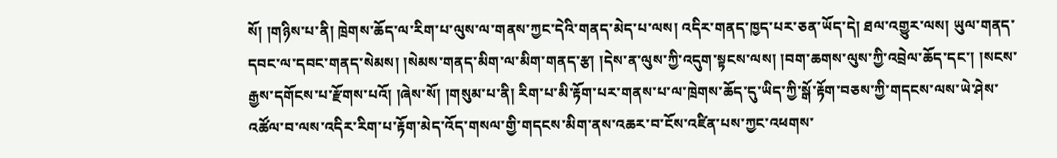སོ། །གཉིས་པ་ནི། ཁྲེགས་ཆོད་ལ་རིག་པ་ལུས་ལ་གནས་ཀྱང་དེའི་གནད་མེད་པ་ལས། འདིར་གནད་ཁྱད་པར་ཅན་ཡོད་དེ། ཐལ་འགྱུར་ལས། ཡུལ་གནད་དབང་ལ་དབང་གནད་སེམས། །སེམས་གནད་མིག་ལ་མིག་གནད་རྩ། །དེས་ན་ལུས་ཀྱི་འདུག་སྟངས་ལས། །བག་ཆགས་ལུས་ཀྱི་འབྲེལ་ཆོད་དང་། །སངས་རྒྱས་དགོངས་པ་རྫོགས་པའོ། །ཞེས་སོ། །གསུམ་པ་ནི། རིག་པ་མི་རྟོག་པར་གནས་པ་ལ་ཁྲེགས་ཆོད་དུ་ཡིད་ཀྱི་སྒོ་རྟོག་བཅས་ཀྱི་གདངས་ལས་ཡེ་ཤེས་འཚོལ་བ་ལས་འདིར་རིག་པ་རྟོག་མེད་འོད་གསལ་གྱི་གདངས་མིག་ནས་འཆར་བ་ངོས་འཛིན་པས་ཀྱང་འཕགས་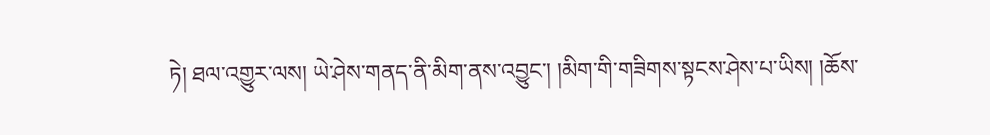ཏེ། ཐལ་འགྱུར་ལས། ཡེ་ཤེས་གནད་ནི་མིག་ནས་འབྱུང་། །མིག་གི་གཟིགས་སྟངས་ཤེས་པ་ཡིས། །ཆོས་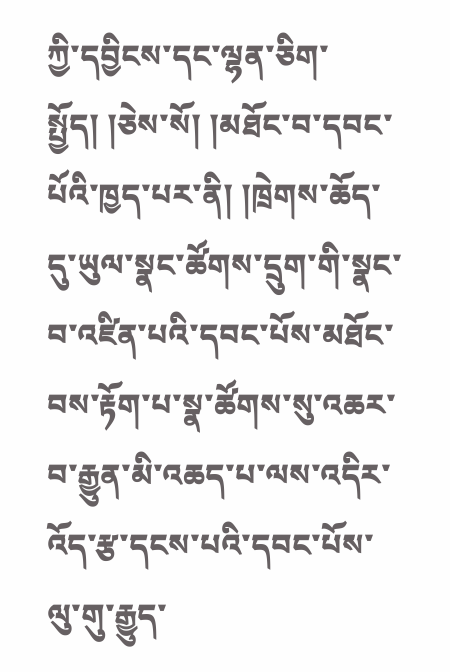ཀྱི་དབྱིངས་དང་ལྷན་ཅིག་སྤྱོད། །ཅེས་སོ། །མཐོང་བ་དབང་པོའི་ཁྱད་པར་ནི། །ཁྲེགས་ཆོད་དུ་ཡུལ་སྣང་ཚོགས་དྲུག་གི་སྣང་བ་འཛིན་པའི་དབང་པོས་མཐོང་བས་རྟོག་པ་སྣ་ཚོགས་སུ་འཆར་བ་རྒྱུན་མི་འཆད་པ་ལས་འདིར་འོད་རྩ་དངས་པའི་དབང་པོས་ལུ་གུ་རྒྱུད་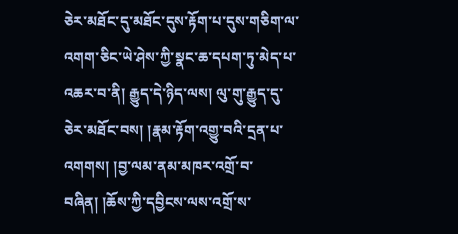ཅེར་མཐོང་དུ་མཐོང་དུས་རྟོག་པ་དུས་གཅིག་ལ་འགག་ཅིང་ཡེ་ཤེས་ཀྱི་སྣང་ཆ་དཔག་ཏུ་མེད་པ་འཆར་བ་ནི། རྒྱུད་དེ་ཉིད་ལས། ལུ་གུ་རྒྱུད་དུ་ཅེར་མཐོང་བས། །རྣམ་རྟོག་འགྱུ་བའི་དྲན་པ་འགགས། །བྱ་ལམ་ནམ་མཁར་འགྲོ་བ་བཞིན། །ཆོས་ཀྱི་དབྱིངས་ལས་འགྲོ་ས་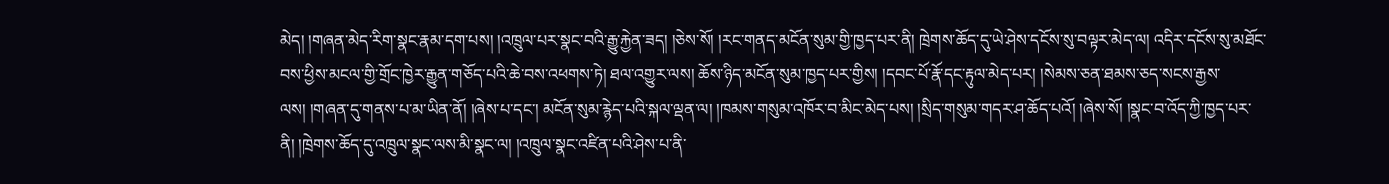མེད། །གཞན་མེད་རིག་སྣང་རྣམ་དག་པས། །འཁྲུལ་པར་སྣང་བའི་རྒྱུ་རྐྱེན་ཟད། །ཅེས་སོ། །རང་གནད་མངོན་སུམ་གྱི་ཁྱད་པར་ནི། ཁྲེགས་ཆོད་དུ་ཡེ་ཤེས་དངོས་སུ་བལྟར་མེད་ལ། འདིར་དངོས་སུ་མཐོང་བས་ཕྱིས་མངལ་གྱི་གྲོང་ཁྱེར་རྒྱུན་གཅོད་པའི་ཆེ་བས་འཕགས་ཏེ། ཐལ་འགྱུར་ལས། ཆོས་ཉིད་མངོན་སུམ་ཁྱད་པར་གྱིས། །དབང་པོ་རྣོ་དང་རྟུལ་མེད་པར། །སེམས་ཅན་ཐམས་ཅད་སངས་རྒྱས་ལས། །གཞན་དུ་གནས་པ་མ་ཡིན་ནོ། །ཞེས་པ་དང་། མངོན་སུམ་རྙེད་པའི་སྐལ་ལྡན་ལ། །ཁམས་གསུམ་འཁོར་བ་མིང་མེད་པས། །སྲིད་གསུམ་གདར་ཤ་ཆོད་པའོ། །ཞེས་སོ། །སྣང་བ་འོད་ཀྱི་ཁྱད་པར་ནི། །ཁྲེགས་ཆོད་དུ་འཁྲུལ་སྣང་ལས་མི་སྣང་ལ། །འཁྲུལ་སྣང་འཛིན་པའི་ཤེས་པ་ནི་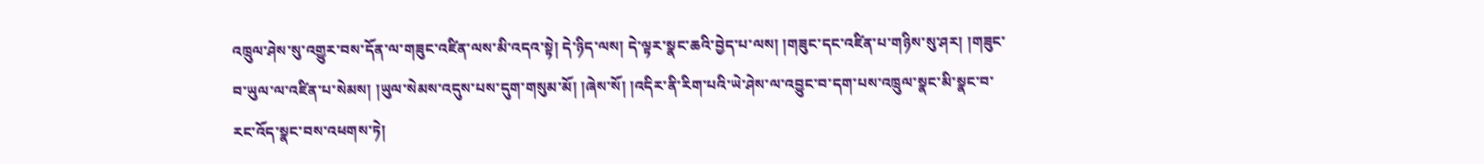འཁྲུལ་ཤེས་སུ་འགྱུར་བས་དོན་ལ་གཟུང་འཛིན་ལས་མི་འདའ་སྟེ། དེ་ཉིད་ལས། དེ་ལྟར་སྣང་ཆའི་བྱེད་པ་ལས། །གཟུང་དང་འཛིན་པ་གཉིས་སུ་ཤར། །གཟུང་བ་ཡུལ་ལ་འཛིན་པ་སེམས། །ཡུལ་སེམས་འདུས་པས་དུག་གསུམ་མོ། །ཞེས་སོ། །འདིར་ནི་རིག་པའི་ཡེ་ཤེས་ལ་འབྱུང་བ་དག་པས་འཁྲུལ་སྣང་མི་སྣང་བ་རང་འོད་སྣང་བས་འཕགས་ཏེ།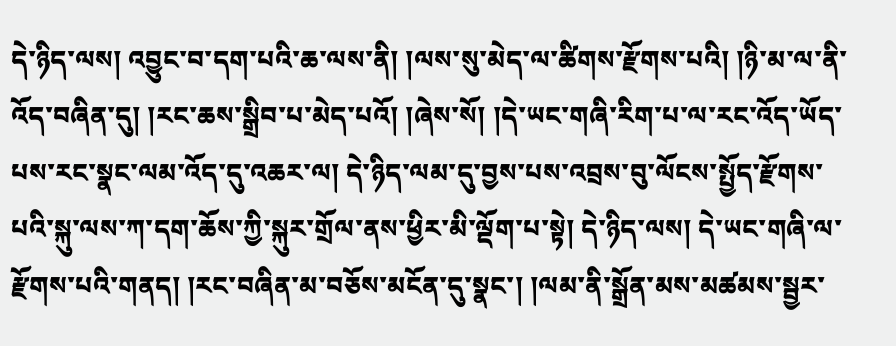དེ་ཉིད་ལས། འབྱུང་བ་དག་པའི་ཆ་ལས་ནི། །ལས་སུ་མེད་ལ་ཚིགས་རྫོགས་པའི། །ཉི་མ་ལ་ནི་འོད་བཞིན་དུ། །རང་ཆས་སྒྲིབ་པ་མེད་པའོ། །ཞེས་སོ། །དེ་ཡང་གཞི་རིག་པ་ལ་རང་འོད་ཡོད་པས་རང་སྣང་ལམ་འོད་དུ་འཆར་ལ། དེ་ཉིད་ལམ་དུ་བྱས་པས་འབྲས་བུ་ལོངས་སྤྱོད་རྫོགས་པའི་སྐུ་ལས་ཀ་དག་ཆོས་ཀྱི་སྐུར་གྲོལ་ནས་ཕྱིར་མི་ལྡོག་པ་སྟེ། དེ་ཉིད་ལས། དེ་ཡང་གཞི་ལ་རྫོགས་པའི་གནད། །རང་བཞིན་མ་བཅོས་མངོན་དུ་སྣང་། །ལམ་ནི་སྒྲོན་མས་མཚམས་སྦྱར་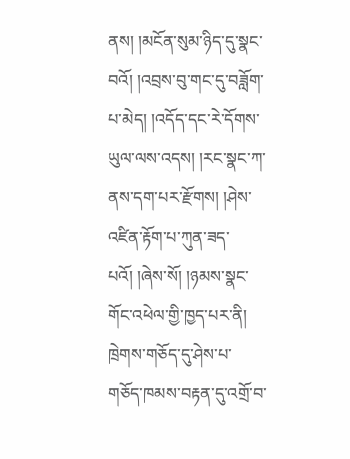ནས། །མངོན་སུམ་ཉིད་དུ་སྣང་བའོ། །འབྲས་བུ་གང་དུ་བཟློག་པ་མེད། །འདོད་དང་རེ་དོགས་ཡུལ་ལས་འདས། །རང་སྣང་ཀ་ནས་དག་པར་རྫོགས། །ཤེས་འཛིན་རྟོག་པ་ཀུན་ཟད་པའོ། །ཞེས་སོ། །ཉམས་སྣང་གོང་འཕེལ་གྱི་ཁྱད་པར་ནི། ཁྲེགས་གཅོད་དུ་ཤེས་པ་གཅོད་ཁམས་བརྟན་དུ་འགྲོ་བ་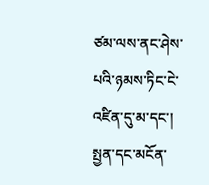ཙམ་ལས་ནང་ཤེས་པའི་ཉམས་ཏིང་ངེ་འཛིན་དུ་མ་དང་། སྤྱན་དང་མངོན་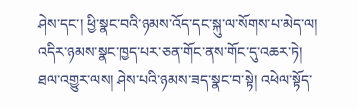ཤེས་དང་། ཕྱི་སྣང་བའི་ཉམས་འོད་དང་སྐུ་ལ་སོགས་པ་མེད་ལ། འདིར་ཉམས་སྣང་ཁྱད་པར་ཅན་གོང་ནས་གོང་དུ་འཆར་ཏེ། ཐལ་འགྱུར་ལས། ཤེས་པའི་ཉམས་ཟད་སྣང་བ་སྟེ། འཕེལ་སྟོད་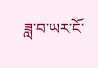ཟླ་བ་ཡར་ངོ་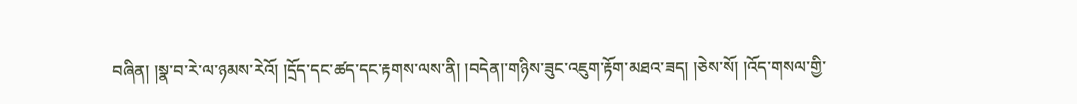བཞིན། །སྣ་བ་རེ་ལ་ཉམས་རེའོ། །དྲོད་དང་ཚད་དང་རྟགས་ལས་ནི། །བདེན།་གཉིས་ཟུང་འཇུག་རྟོག་མཐའ་ཟད། །ཅེས་སོ། །འོད་གསལ་གྱི་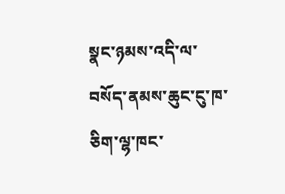སྣང་ཉམས་འདི་ལ་བསོད་ནམས་ཆུང་ངུ་ཁ་ཅིག་ལྷ་ཁང་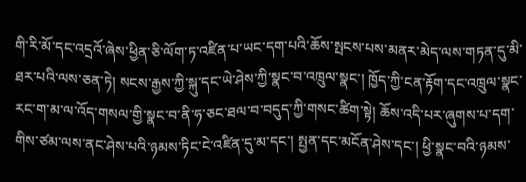གི་རི་མོ་དང་འདྲའོ་ཞེས་ཕྱིན་ཅི་ལོག་ཏ་འཛིན་པ་ཡང་དག་པའི་ཆོས་སྤངས་པས་མནར་མེད་ལས་གཏན་དུ་མི་ཐར་པའི་ལས་ཅན་ཏེ། སངས་རྒྱས་ཀྱི་སྐུ་དང་ཡེ་ཤེས་ཀྱི་སྣང་བ་འཁྲུལ་སྣང་། ཁྱོད་ཀྱི་ངན་རྟོག་དང་འཁྲུལ་སྣང་རང་ག་མ་ལ་འོད་གསལ་གྱི་སྣང་བ་ནི་ཧ་ཅང་ཐལ་བ་བདུད་ཀྱི་གསང་ཚིག་སྟེ། ཆོས་འདི་པར་ཞུགས་པ་དག་གིས་ཙམ་ལས་ནང་ཤེས་པའི་ཉམས་ཏིང་ངེ་འཛིན་དུ་མ་དང་། སྤྱན་དང་མངོན་ཤེས་དང་། ཕྱི་སྣང་བའི་ཉམས་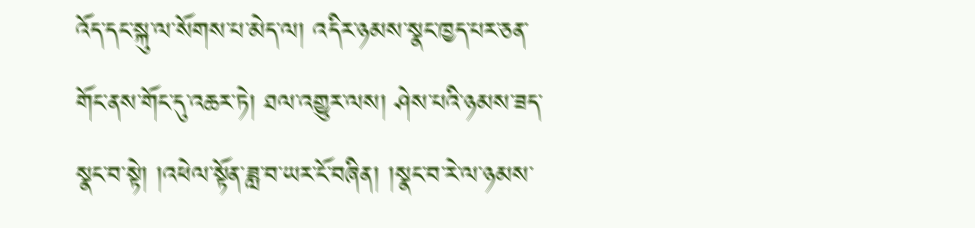འོད་དང་སྐུ་ལ་སོགས་པ་མེད་ལ། འདིར་ཉམས་སྣང་ཁྱད་པར་ཅན་གོང་ནས་གོང་དུ་འཆར་ཏེ། ཐལ་འགྱུར་ལས། ཤེས་པའི་ཉམས་ཟད་སྣང་བ་སྟེ། །འཕེལ་སྟོན་ཟླ་བ་ཡར་ངོ་བཞིན། །སྣང་བ་རེ་ལ་ཉམས་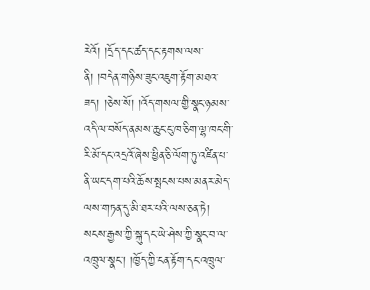རེའོ། །དྲོད་དང་ཚད་དང་རྟགས་ལས་ནི། །བདེན་གཉིས་ཟུང་འཇུག་རྟོག་མཐའ་ཟད། །ཅེས་སོ། །འོད་གསལ་གྱི་སྣང་ཉམས་འདི་ལ་བསོད་ནམས་ཆུང་ངུ་ཁ་ཅིག་ལྷ་ཁང་གི་རི་མོ་དང་འདྲའོ་ཞེས་ཕྱིན་ཅི་ལོག་ཏུ་འཛིན་པ་ནི་ཡང་དག་པའི་ཆོས་སྤངས་པས་མནར་མེད་ལས་གཏན་དུ་མི་ཐར་པའི་ལས་ཅན་ཏེ། སངས་རྒྱས་ཀྱི་སྐུ་དང་ཡེ་ཤེས་ཀྱི་སྣང་བ་ལ་འཁྲུལ་སྣང་། །ཁྱོད་ཀྱི་ངན་རྟོག་དང་འཁྲུལ་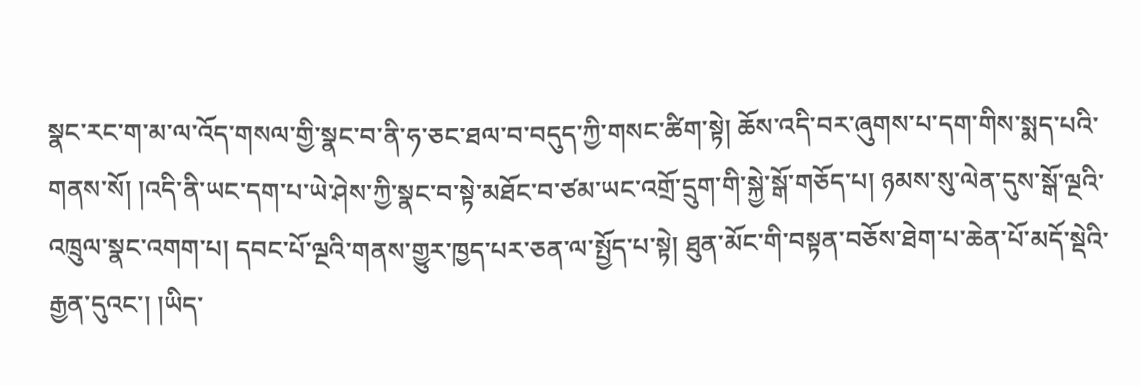སྣང་རང་ག་མ་ལ་འོད་གསལ་གྱི་སྣང་བ་ནི་ཧ་ཅང་ཐལ་བ་བདུད་ཀྱི་གསང་ཚིག་སྟེ། ཆོས་འདི་བར་ཞུགས་པ་དག་གིས་སྨད་པའི་གནས་སོ། །འདི་ནི་ཡང་དག་པ་ཡེ་ཤེས་ཀྱི་སྣང་བ་སྟེ་མཐོང་བ་ཙམ་ཡང་འགྲོ་དྲུག་གི་སྐྱེ་སྒོ་གཅོད་པ། ཉམས་སུ་ལེན་དུས་སྒོ་ལྔའི་འཁྲུལ་སྣང་འགག་པ། དབང་པོ་ལྔའི་གནས་གྱུར་ཁྱད་པར་ཅན་ལ་སྤྱོད་པ་སྟེ། ཐུན་མོང་གི་བསྟན་བཅོས་ཐེག་པ་ཆེན་པོ་མདོ་སྡེའི་རྒྱན་དུའང་། །ཡིད་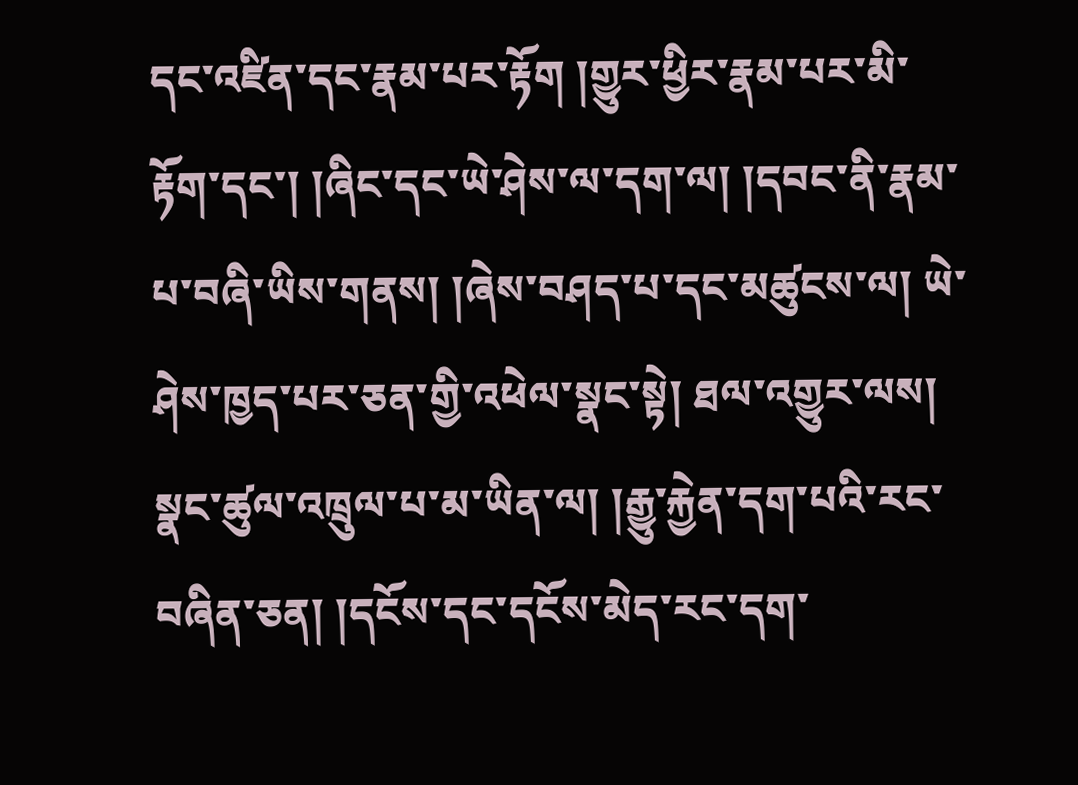དང་འཛིན་དང་རྣམ་པར་རྟོག །གྱུར་ཕྱིར་རྣམ་པར་མི་རྟོག་དང་། །ཞིང་དང་ཡེ་ཤེས་ལ་དག་ལ། །དབང་ནི་རྣམ་པ་བཞི་ཡིས་གནས། །ཞེས་བཤད་པ་དང་མཚུངས་ལ། ཡེ་ཤེས་ཁྱད་པར་ཅན་གྱི་འཕེལ་སྣང་སྟེ། ཐལ་འགྱུར་ལས། སྣང་ཚུལ་འཁྲུལ་པ་མ་ཡིན་ལ། །རྒྱུ་རྐྱེན་དག་པའི་རང་བཞིན་ཅན། །དངོས་དང་དངོས་མེད་རང་དག་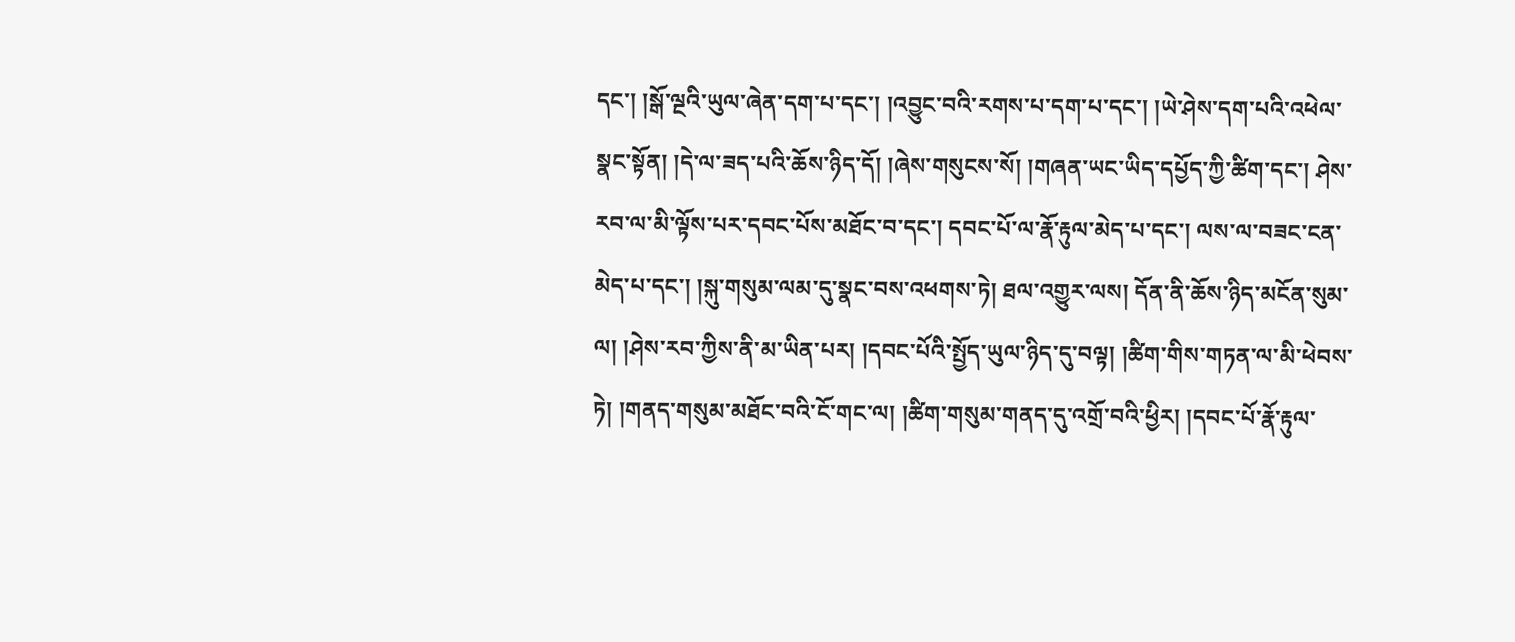དང་། །སྒོ་ལྔའི་ཡུལ་ཞེན་དག་པ་དང་། །འབྱུང་བའི་རགས་པ་དག་པ་དང་། །ཡེ་ཤེས་དག་པའི་འཕེལ་སྣང་སྟོན། །དེ་ལ་ཟད་པའི་ཆོས་ཉིད་དོ། །ཞེས་གསུངས་སོ། །གཞན་ཡང་ཡིད་དཔྱོད་ཀྱི་ཚིག་དང་། ཤེས་རབ་ལ་མི་ལྟོས་པར་དབང་པོས་མཐོང་བ་དང་། དབང་པོ་ལ་རྣོ་རྟུལ་མེད་པ་དང་། ལས་ལ་བཟང་ངན་མེད་པ་དང་། །སྐུ་གསུམ་ལམ་དུ་སྣང་བས་འཕགས་ཏེ། ཐལ་འགྱུར་ལས། དོན་ནི་ཆོས་ཉིད་མངོན་སུམ་ལ། །ཤེས་རབ་ཀྱིས་ནི་མ་ཡིན་པར། །དབང་པོའི་སྤྱོད་ཡུལ་ཉིད་དུ་བལྟ། །ཚིག་གིས་གཏན་ལ་མི་ཕེབས་ཏེ། །གནད་གསུམ་མཐོང་བའི་ངོ་གང་ལ། །ཚིག་གསུམ་གནད་དུ་འགྲོ་བའི་ཕྱིར། །དབང་པོ་རྣོ་རྟུལ་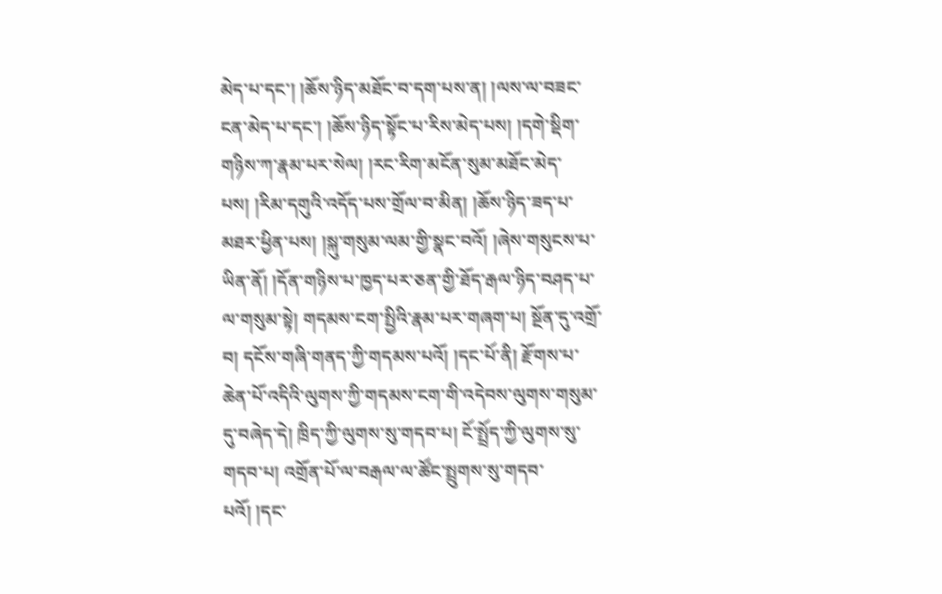མེད་པ་དང་། །ཆོས་ཉིད་མཐོང་བ་དག་པས་ན། །ལས་ལ་བཟང་ངན་མེད་པ་དང་། །ཆོས་ཉིད་སྟོང་པ་རིས་མེད་པས། །དགེ་སྡིག་གཉིས་ཀ་རྣམ་པར་སེལ། །རང་རིག་མངོན་སུམ་མཐོང་མེད་པས། །རིམ་དགུའི་འདོད་པས་གྲོལ་བ་མིན། །ཆོས་ཉིད་ཟད་པ་མཐར་ཕྱིན་པས། །སྐུ་གསུམ་ལམ་གྱི་སྣང་བའོ། །ཞེས་གསུངས་པ་ཡིན་ནོ། །དོན་གཉིས་པ་ཁྱད་པར་ཅན་གྱི་ཐོད་རྒལ་ཉིད་བཤད་པ་ལ་གསུམ་སྟེ། གདམས་ངག་སྤྱིའི་རྣམ་པར་གཞག་པ། སྔོན་དུ་འགྲོ་བ། དངོས་གཞི་གནད་ཀྱི་གདམས་པའོ། །དང་པོ་ནི། རྫོགས་པ་ཆེན་པོ་འདིའི་ལུགས་ཀྱི་གདམས་ངག་གི་འདེབས་ལུགས་གསུམ་དུ་བཞེད་དེ། ཁྲིད་ཀྱི་ལུགས་སུ་གདབ་པ། ངོ་སྤྲོད་ཀྱི་ལུགས་སུ་གདབ་པ། འགྲོན་པོ་ལ་བརྒལ་ལ་ཚོང་སྤྲུགས་སུ་གདབ་པའོ། །དང་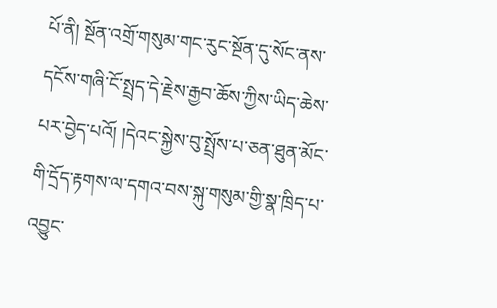པོ་ནི། སྔོན་འགྲོ་གསུམ་གང་རུང་སྔོན་དུ་སོང་ནས་དངོས་གཞི་ངོ་སྤྲད་དེ་རྗེས་རྒྱབ་ཆོས་ཀྱིས་ཡིད་ཆེས་པར་བྱེད་པའོ། །དེའང་སྐྱེས་བུ་སྤྲོས་པ་ཅན་ཐུན་མོང་གི་དྲོད་རྟགས་ལ་དགའ་བས་སྐུ་གསུམ་གྱི་སྣ་ཁྲིད་པ་འབྱུང་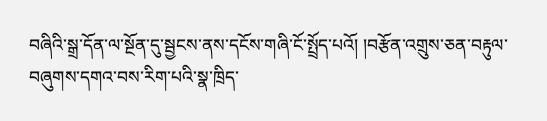བཞིའི་སྒྲ་དོན་ལ་སྔོན་དུ་སྦྱངས་ནས་དངོས་གཞི་ངོ་སྤྲོད་པའོ། །བརྩོན་འགྲུས་ཅན་བརྟུལ་བཞུགས་དགའ་བས་རིག་པའི་སྣ་ཁྲིད་